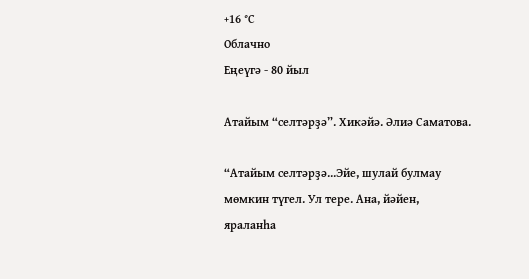+16 °С
Облачно
Еңеүгә - 80 йыл

Атайым “селтәрҙә”. Хикәйә. Әлиә Саматова.

“Атайым селтәрҙә...Эйе, шулай булмау мөмкин түгел. Ул тере. Ана, йәйен, яраланһа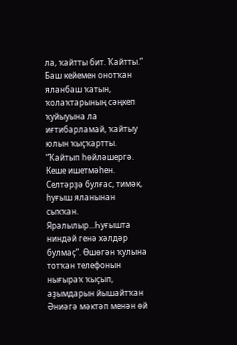ла, ҡайтты бит. Ҡайтты.”  Баш кейемен онотҡан яланбаш ҡатын, ҡолаҡтарының сәңкеп ҡуйыуына ла иғтибарламай, ҡайтыу юлын ҡыҫҡартты. “Ҡайтып һөйләшергә. Кеше ишетмәһен. Селтәрҙә булғас, тимәк, һуғыш яланынан сыҡҡан. Яралылыр...Һуғышта ниндәй генә хәлдәр булмаҫ”. Өшөгән ҡулына тотҡан телефонын нығыраҡ ҡыҫып, аҙымдарын йышайтҡан Әниәгә мәктәп менән өй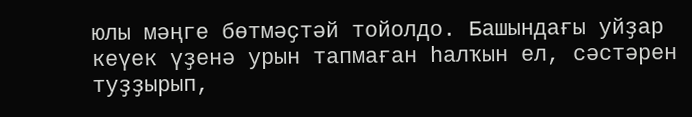юлы мәңге бөтмәҫтәй тойолдо. Башындағы уйҙар кеүек үҙенә урын тапмаған һалҡын ел, сәстәрен туҙҙырып,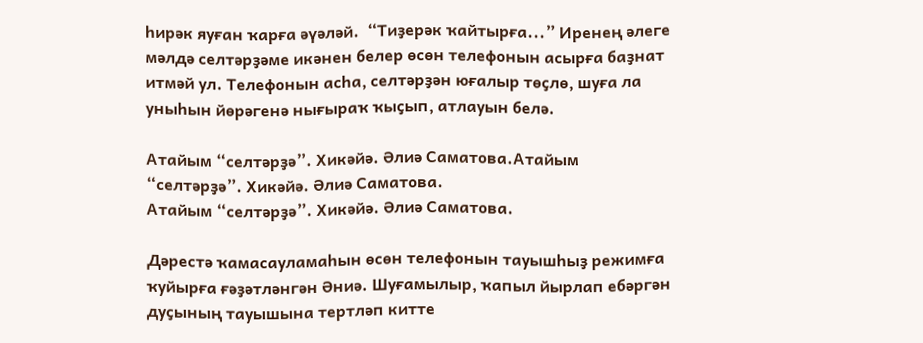һирәк яуған ҡарға әүәләй.  “Тиҙерәк ҡайтырға...” Иренең әлеге мәлдә селтәрҙәме икәнен белер өсөн телефонын асырға баҙнат итмәй ул. Телефонын асһа, селтәрҙән юғалыр төҫлө, шуға ла уныһын йөрәгенә нығыраҡ ҡыҫып, атлауын белә.

Атайым “селтәрҙә”. Хикәйә. Әлиә Саматова.Атайым “селтәрҙә”. Хикәйә. Әлиә Саматова.
Атайым “селтәрҙә”. Хикәйә. Әлиә Саматова.

Дәрестә ҡамасауламаһын өсөн телефонын тауышһыҙ режимға ҡуйырға ғәҙәтләнгән Әниә. Шуғамылыр, ҡапыл йырлап ебәргән дуҫының тауышына тертләп китте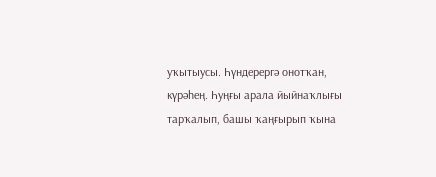уҡытыусы. Һүндерергә онотҡан, күрәһең. Һуңғы арала йыйнаҡлығы тарҡалып, башы ҡаңғырып ҡына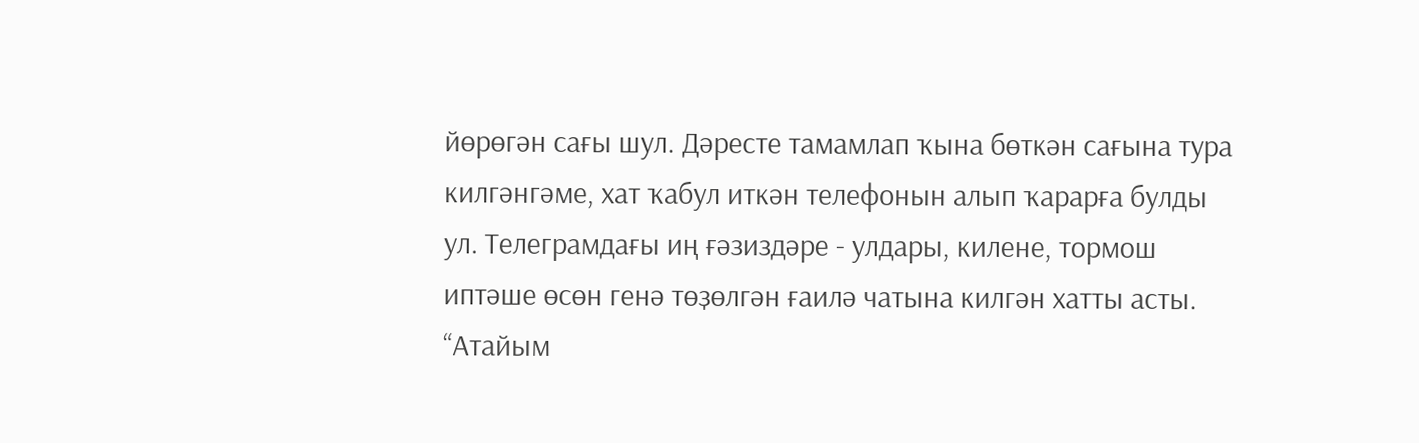йөрөгән сағы шул. Дәресте тамамлап ҡына бөткән сағына тура килгәнгәме, хат ҡабул иткән телефонын алып ҡарарға булды ул. Телеграмдағы иң ғәзиздәре - улдары, килене, тормош иптәше өсөн генә төҙөлгән ғаилә чатына килгән хатты асты. “Атайым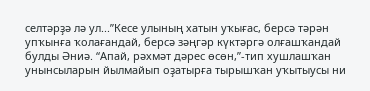селтәрҙә лә ул...”Кесе улының хатын уҡығас, берсә тәрән упҡынға ҡолағандай, берсә зәңгәр күктәргә олғашҡандай булды Әниә. “Апай, рәхмәт дәрес өсөн,”-тип хушлашҡан унынсыларын йылмайып оҙатырға тырышҡан уҡытыусы ни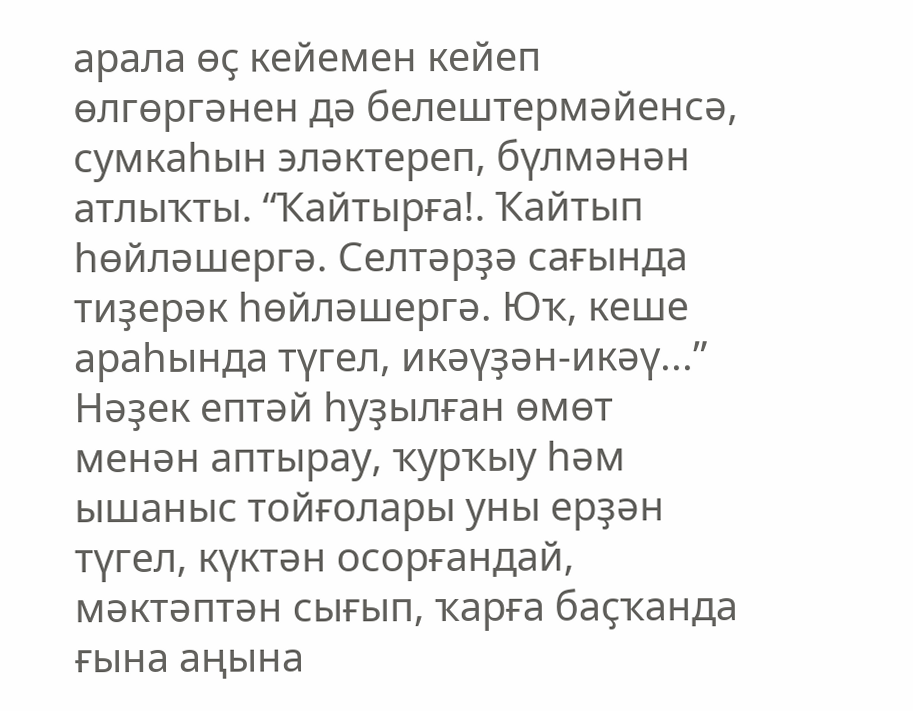арала өҫ кейемен кейеп өлгөргәнен дә белештермәйенсә, сумкаһын эләктереп, бүлмәнән атлыҡты. “Ҡайтырға!. Ҡайтып һөйләшергә. Селтәрҙә сағында тиҙерәк һөйләшергә. Юҡ, кеше араһында түгел, икәүҙән-икәү...” Нәҙек ептәй һуҙылған өмөт менән аптырау, ҡурҡыу һәм ышаныс тойғолары уны ерҙән түгел, күктән осорғандай, мәктәптән сығып, ҡарға баҫҡанда ғына аңына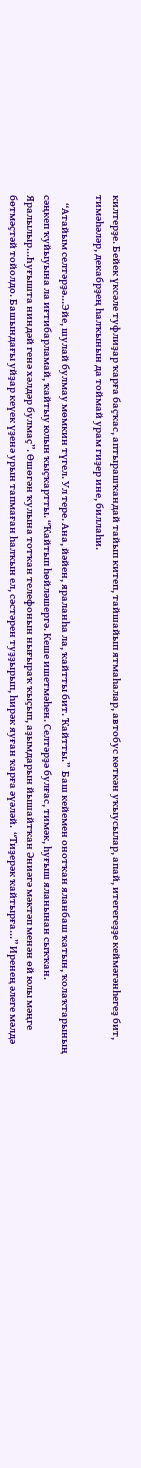килтерҙе. Бейек үксәле туфлиҙар ҡарға баҫҡас, аптырашҡандай тайып китеп, тайшайып ятмаһалар, автобус көткән уҡыусылар, апай, итегегеҙҙе кеймәгәнһегеҙ бит, тимәһәләр, декабрҙең һалҡынын да тоймай урам гиҙер ине, биллаһи.

    “Атайым селтәрҙә...Эйе, шулай булмау мөмкин түгел. Ул тере. Ана, йәйен, яраланһа ла, ҡайтты бит. Ҡайтты.”  Баш кейемен онотҡан яланбаш ҡатын, ҡолаҡтарының сәңкеп ҡуйыуына ла иғтибарламай, ҡайтыу юлын ҡыҫҡартты. “Ҡайтып һөйләшергә. Кеше ишетмәһен. Селтәрҙә булғас, тимәк, һуғыш яланынан сыҡҡан. Яралылыр...Һуғышта ниндәй генә хәлдәр булмаҫ”. Өшөгән ҡулына тотҡан телефонын нығыраҡ ҡыҫып, аҙымдарын йышайтҡан Әниәгә мәктәп менән өй юлы мәңге бөтмәҫтәй тойолдо. Башындағы уйҙар кеүек үҙенә урын тапмаған һалҡын ел, сәстәрен туҙҙырып, һирәк яуған ҡарға әүәләй.  “Тиҙерәк ҡайтырға...” Иренең әлеге мәлдә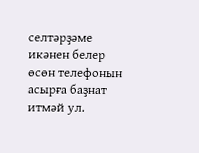селтәрҙәме икәнен белер өсөн телефонын асырға баҙнат итмәй ул.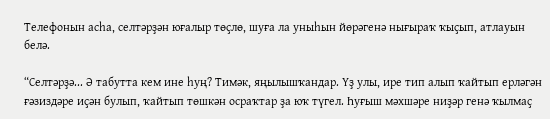Телефонын асһа, селтәрҙән юғалыр төҫлө, шуға ла уныһын йөрәгенә нығыраҡ ҡыҫып, атлауын белә.

“Селтәрҙә... Ә табутта кем ине һуң? Тимәк, яңылышҡандар. Үҙ улы, ире тип алып ҡайтып ерләгән ғәзиздәре иҫән булып, ҡайтып төшкән осраҡтар ҙа юҡ түгел. Һуғыш мәхшәре ниҙәр генә ҡылмаҫ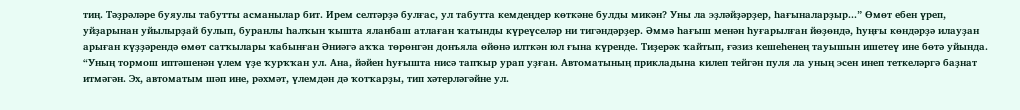тиң. Тәҙрәләре буяулы табутты асманылар бит. Ирем селтәрҙә булғас, ул табутта кемдеңдер көткәне булды микән? Уны ла эҙләйҙәрҙер, һағыналарҙыр...” Өмөт ебен үреп, уйҙарынан уйылырҙай булып, буранлы һалҡын ҡышта яланбаш атлаған ҡатынды күреүселәр ни тигәндәрҙер. Әммә һағыш менән һуғарылған йөҙөндә, һуңғы көндәрҙә илауҙан арыған күҙҙәрендә өмөт сатҡылары ҡабынған Әниәгә аҡҡа төрөнгән донъяла өйөнә илткән юл ғына күренде. Тиҙерәк ҡайтып, ғәзиз кешеһенең тауышын ишетеү ине бөтә уйында. “Уның тормош иптәшенән үлем үҙе ҡурҡҡан ул. Ана, йәйен һуғышта нисә тапҡыр урап уҙған. Автоматының прикладына килеп тейгән пуля ла уның эсен инеп теткеләргә баҙнат итмәгән. Эх, автоматым шәп ине, рәхмәт, үлемдән дә ҡотҡарҙы, тип хәтерләгәйне ул.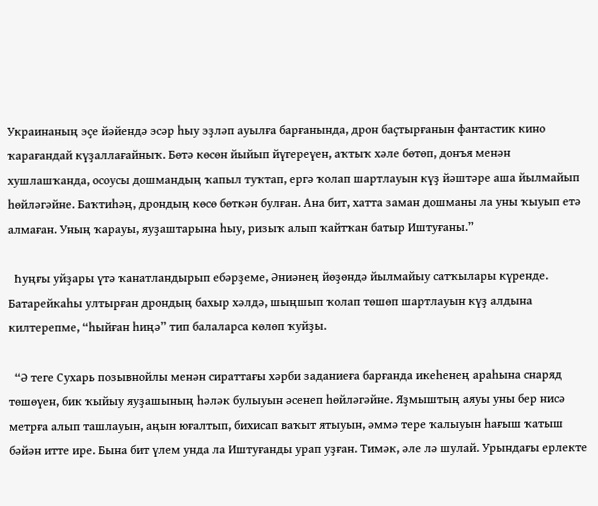Украинаның эҫе йәйендә эсәр һыу эҙләп ауылға барғанында, дрон баҫтырғанын фантастик кино ҡарағандай күҙаллағайныҡ. Бөтә көсөн йыйып йүгереүен, аҡтыҡ хәле бөтөп, донъя менән хушлашҡанда, осоусы дошмандың ҡапыл туҡтап, ергә ҡолап шартлауын күҙ йәштәре аша йылмайып һөйләгәйне. Баҡтиһәң, дрондың көсө бөткән булған. Ана бит, хатта заман дошманы ла уны ҡыуып етә алмаған. Уның ҡарауы, яуҙаштарына һыу, ризыҡ алып ҡайтҡан батыр Иштуғаны.”

  Һуңғы уйҙары үтә ҡанатландырып ебәрҙеме, Әниәнең йөҙөндә йылмайыу сатҡылары күренде. Батарейкаһы ултырған дрондың бахыр хәлдә, шыңшып ҡолап төшөп шартлауын күҙ алдына килтерепме, “һыйған һиңә” тип балаларса көлөп ҡуйҙы.

  “Ә теге Сухарь позывнойлы менән сираттағы хәрби заданиеға барғанда икеһенең араһына снаряд төшөүен, бик ҡыйыу яуҙашының һәләк булыуын әсенеп һөйләгәйне. Яҙмыштың аяуы уны бер нисә метрға алып ташлауын, аңын юғалтып, бихисап ваҡыт ятыуын, әммә тере ҡалыуын һағыш ҡатыш бәйән итте ире. Бына бит үлем унда ла Иштуғанды урап уҙған. Тимәк, әле лә шулай. Урындағы ерлекте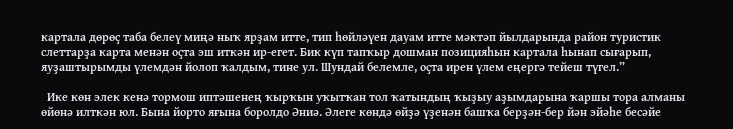картала дөрөҫ таба белеү миңә ныҡ ярҙам итте, тип һөйләүен дауам итте мәктәп йылдарында район туристик слеттарҙа карта менән оҫта эш иткән ир-егет. Бик күп тапҡыр дошман позицияһын картала һынап сығарып, яуҙаштырымды үлемдән йолоп ҡалдым, тине ул. Шундай белемле, оҫта ирен үлем еңергә тейеш түгел.”

  Ике көн элек кенә тормош иптәшенең ҡырҡын уҡытҡан тол ҡатындың ҡыҙыу аҙымдарына ҡаршы тора алманы өйөнә илткән юл. Бына йорто яғына боролдо Әниә. Әлеге көндә өйҙә үҙенән башҡа берҙән-бер йән эйәһе бесәйе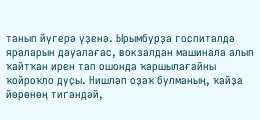танып йүгерә үҙенә. Ырымбурҙа госпиталдә яраларын дауалағас, вокзалдан машинала алып ҡайтҡан ирен тап ошонда ҡаршылағайны ҡойроҡло дуҫы. Нишләп оҙаҡ булманың, ҡайҙа йөрөнөң тигәндәй,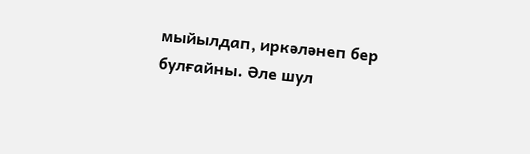мыйылдап, иркәләнеп бер булғайны. Әле шул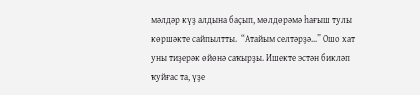мәлдәр күҙ алдына баҫып, мөлдөрәмә һағыш тулы көршәкте сайпылтты.  “Атайым селтәрҙә...” Ошо хат уны тиҙерәк өйөнә саҡырҙы. Ишекте эстән бикләп ҡуйғас та, үҙе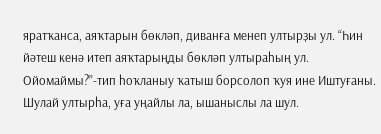яратҡанса, аяҡтарын бөкләп, диванға менеп ултырҙы ул. “Һин йәтеш кенә итеп аяҡтарыңды бөкләп ултыраһың ул. Ойомаймы?”-тип һоҡланыу ҡатыш борсолоп ҡуя ине Иштуғаны. Шулай ултырһа, уға уңайлы ла, ышаныслы ла шул.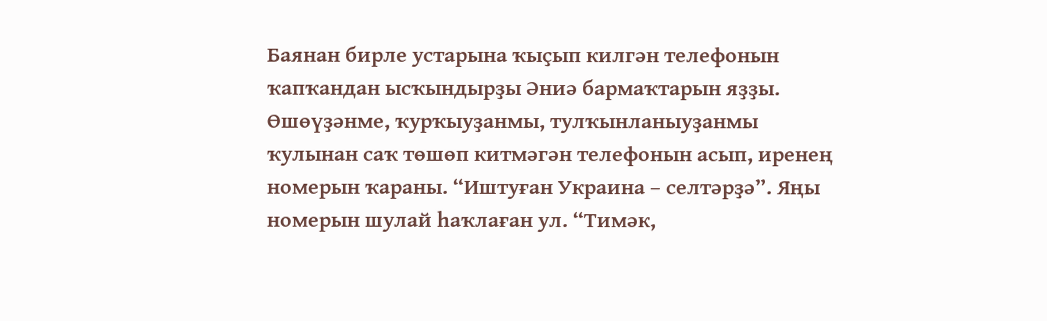Баянан бирле устарына ҡыҫып килгән телефонын ҡапҡандан ысҡындырҙы Әниә бармаҡтарын яҙҙы.  Өшөүҙәнме, ҡурҡыуҙанмы, тулҡынланыуҙанмы ҡулынан саҡ төшөп китмәгән телефонын асып, иренең номерын ҡараны. “Иштуған Украина – селтәрҙә”. Яңы номерын шулай һаҡлаған ул. “Тимәк,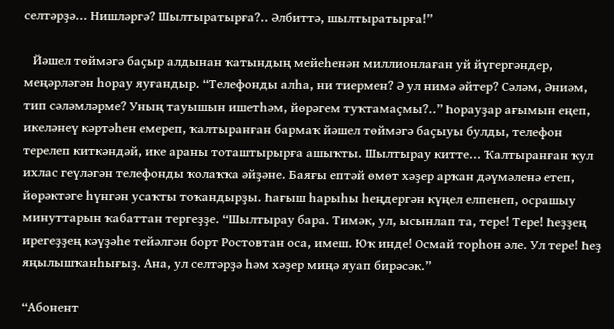селтәрҙә... Нишләргә? Шылтыратырға?.. Әлбиттә, шылтыратырға!”

   Йәшел төймәгә баҫыр алдынан ҡатындың мейеһенән миллионлаған уй йүгергәндер, меңәрләгән һорау яуғандыр. “Телефонды алһа, ни тиермен? Ә ул нимә әйтер? Сәләм, Әниәм, тип сәләмләрме? Уның тауышын ишетһәм, йөрәгем туҡтамаҫмы?..” Һорауҙар ағымын еңеп, икеләнеү кәртәһен емереп, ҡалтыранған бармаҡ йәшел төймәгә баҫыуы булды, телефон терелеп киткәндәй, ике араны тоташтырырға ашыҡты. Шылтырау китте... Ҡалтыранған ҡул ихлас геүләгән телефонды ҡолаҡҡа әйҙәне. Баяғы ептәй өмөт хәҙер арҡан дәүмәленә етеп, йөрәктәге һүнгән усаҡты тоҡандырҙы. Һағыш һарыһы һеңдергән күңел елпенеп, осрашыу минуттарын ҡабаттан тергеҙҙе. “Шылтырау бара. Тимәк, ул, ысынлап та, тере! Тере! Һеҙҙең ирегеҙҙең кәүҙәһе тейәлгән борт Ростовтан оса, имеш. Юҡ инде! Осмай торһон әле. Ул тере! Һеҙ яңылышҡанһығыҙ. Ана, ул селтәрҙә һәм хәҙер миңә яуап бирәсәк.”

“Абонент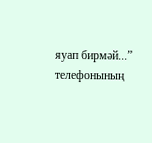яуап бирмәй...” телефонының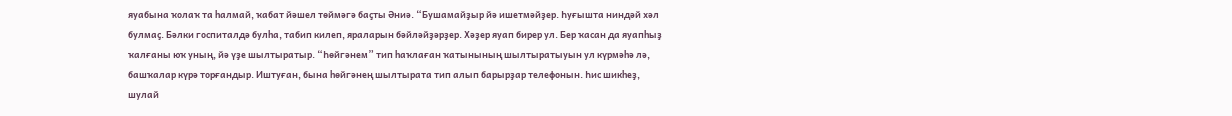яуабына ҡолаҡ та һалмай, ҡабат йәшел төймәгә баҫты Әниә. “Бушамайҙыр йә ишетмәйҙер. Һуғышта ниндәй хәл булмаҫ. Бәлки госпиталдә булһа, табип килеп, яраларын бәйләйҙәрҙер. Хәҙер яуап бирер ул. Бер ҡасан да яуапһыҙ ҡалғаны юҡ уның, йә үҙе шылтыратыр. “Һөйгәнем” тип һаҡлаған ҡатынының шылтыратыуын ул күрмәһә лә, башҡалар күрә торғандыр. Иштуған, бына һөйгәнең шылтырата тип алып барырҙар телефонын. Һис шикһеҙ, шулай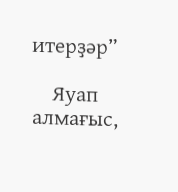итерҙәр”

    Яуап алмағыс,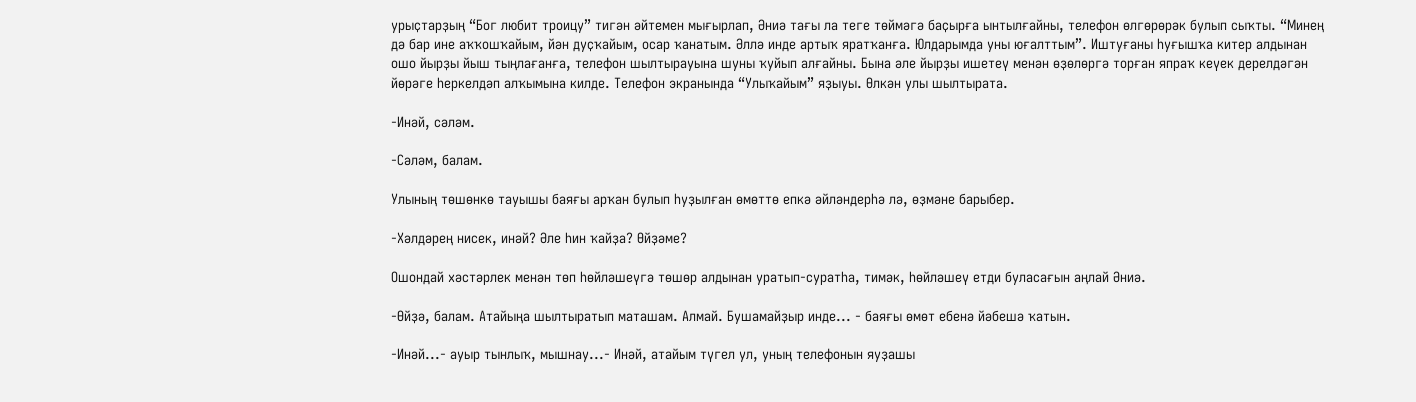урыҫтарҙың “Бог любит троицу” тигән әйтемен мығырлап, Әниә тағы ла теге төймәгә баҫырға ынтылғайны, телефон өлгөрөрәк булып сыҡты. “Минең дә бар ине аҡҡошҡайым, йән дуҫҡайым, осар ҡанатым. Әллә инде артыҡ яратҡанға. Юлдарымда уны юғалттым”. Иштуғаны һуғышҡа китер алдынан ошо йырҙы йыш тыңлағанға, телефон шылтырауына шуны ҡуйып алғайны. Бына әле йырҙы ишетеү менән өҙөлөргә торған япраҡ кеүек дерелдәгән йөрәге һеркелдәп алҡымына килде. Телефон экранында “Улыҡайым” яҙыуы. Өлкән улы шылтырата.

-Инәй, сәләм.

-Сәләм, балам.

Улының төшөнкө тауышы баяғы арҡан булып һуҙылған өмөттө епкә әйләндерһә лә, өҙмәне барыбер.

-Хәлдәрең нисек, инәй? Әле һин ҡайҙа? Өйҙәме?

Ошондай хәстәрлек менән төп һөйләшеүгә төшөр алдынан уратып-суратһа, тимәк, һөйләшеү етди буласағын аңлай Әниә.

-Өйҙә, балам. Атайыңа шылтыратып маташам. Алмай. Бушамайҙыр инде... - баяғы өмөт ебенә йәбешә ҡатын.

-Инәй...- ауыр тынлыҡ, мышнау...- Инәй, атайым түгел ул, уның телефонын яуҙашы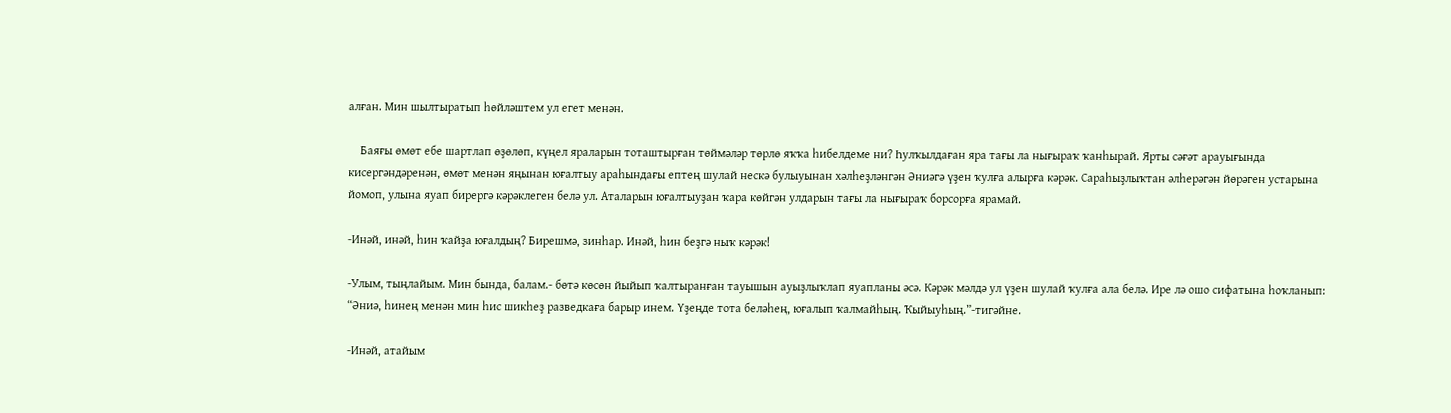алған. Мин шылтыратып һөйләштем ул егет менән.

    Баяғы өмөт ебе шартлап өҙөлөп, күңел яраларын тоташтырған төймәләр төрлө яҡҡа һибелдеме ни? Һулҡылдаған яра тағы ла нығыраҡ ҡанһырай. Ярты сәғәт арауығында кисергәндәренән, өмөт менән яңынан юғалтыу араһындағы ептең шулай нескә булыуынан хәлһеҙләнгән Әниәгә үҙен ҡулға алырға кәрәк. Сараһыҙлыҡтан әлһерәгән йөрәген устарына йомоп, улына яуап бирергә кәрәклеген белә ул. Аталарын юғалтыуҙан ҡара көйгән улдарын тағы ла нығыраҡ борсорға ярамай.

-Инәй, инәй, һин ҡайҙа юғалдың? Бирешмә, зинһар. Инәй, һин беҙгә ныҡ кәрәк!

-Улым, тыңлайым. Мин бында, балам.- бөтә көсөн йыйып ҡалтыранған тауышын ауыҙлыҡлап яуапланы әсә. Кәрәк мәлдә ул үҙен шулай ҡулға ала белә. Ире лә ошо сифатына һоҡланып: “Әниә, һинең менән мин һис шикһеҙ разведкаға барыр инем. Үҙеңде тота беләһең, юғалып ҡалмайһың. Ҡыйыуһың.”-тигәйне.

-Инәй, атайым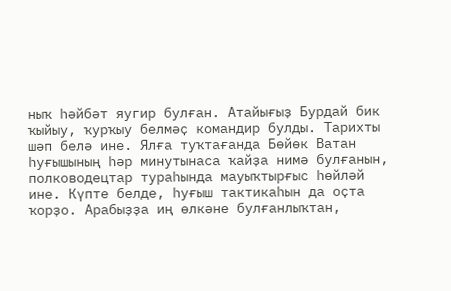ныҡ һәйбәт яугир булған. Атайығыҙ Бурдай бик ҡыйыу, ҡурҡыу белмәҫ командир булды. Тарихты шәп белә ине. Ялға туҡтағанда Бөйөк Ватан һуғышының һәр минутынаса ҡайҙа нимә булғанын, полководецтар тураһында мауыҡтырғыс һөйләй ине. Күпте белде, һуғыш тактикаһын да оҫта ҡорҙо. Арабыҙҙа иң өлкәне булғанлыҡтан,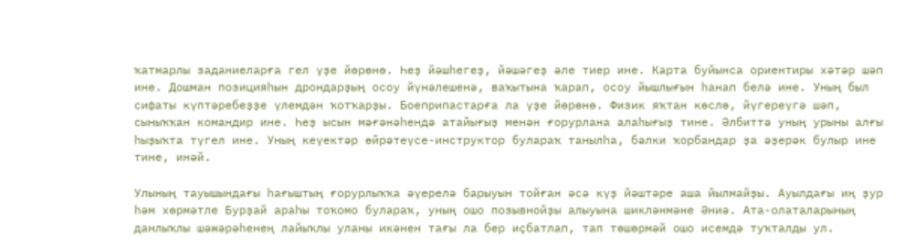ҡатмарлы заданиеларға гел үҙе йөрөнө. Һеҙ йәшһегеҙ, йәшәгеҙ әле тиер ине. Карта буйынса ориентиры хәтәр шәп ине. Дошман позицияһын дрондарҙың осоу йүнәлешенә, ваҡытына ҡарап, осоу йышлығын һанап белә ине. Уның был сифаты күптәребеҙҙе үлемдән ҡотҡарҙы. Боеприпастарға ла үҙе йөрөнө. Физик яҡтан көслө, йүгереүгә шәп, сыныҡҡан командир ине. Һеҙ ысын мәғәнәһендә атайығыҙ менән ғорурлана алаһығыҙ тине. Әлбиттә уның урыны алғы һыҙыҡта түгел ине. Уның кеүектәр өйрәтеүсе-инструктор булараҡ танылһа, бәлки ҡорбандар ҙа әҙерәк булыр ине тине, инәй.

Улының тауышындағы һағыштың ғорурлыҡҡа әүерелә барыуын тойған әсә күҙ йәштәре аша йылмайҙы. Ауылдағы иң ҙур һәм хөрмәтле Бурҙай араһы тоҡомо булараҡ, уның ошо позывнойҙы алыуына шикләнмәне Әниә. Ата-олаталарының данлыҡлы шәжәрәһенең лайыҡлы уланы икәнен тағы ла бер иҫбатлап, тап төшөрмәй ошо исемдә туҡталды ул.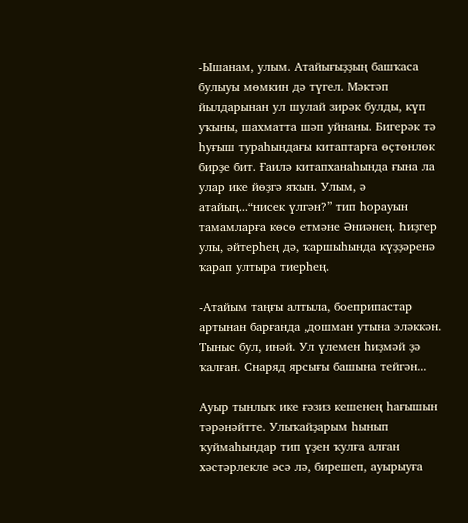-Ышанам, улым. Атайығыҙҙың башҡаса булыуы мөмкин дә түгел. Мәктәп йылдарынан ул шулай зирәк булды, күп уҡыны, шахматта шәп уйнаны. Бигерәк тә һуғыш тураһындағы китаптарға өҫтөнлөк бирҙе бит. Ғаилә китапханаһында ғына ла улар ике йөҙгә яҡын. Улым, ә атайың...“нисек үлгән?” тип һорауын тамамларға көсө етмәне Әниәнең. Һиҙгер улы, әйтерһең дә, ҡаршыһында күҙҙәренә ҡарап ултыра тиерһең.

-Атайым таңғы алтыла, боеприпастар артынан барғанда ,дошман утына эләккән. Тыныс бул, инәй. Ул үлемен һиҙмәй ҙә ҡалған. Снаряд ярсығы башына тейгән...

Ауыр тынлыҡ ике ғәзиз кешенең һағышын тәрәнәйтте. Улыҡайҙарым һынып ҡуймаһындар тип үҙен ҡулға алған хәстәрлекле әсә лә, бирешеп, ауырыуға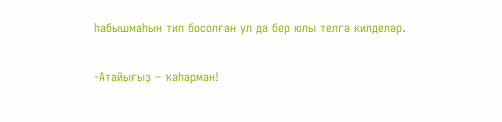һабышмаһын тип босолған ул да бер юлы телгә килделәр.

-Атайығыҙ – ҡаһарман!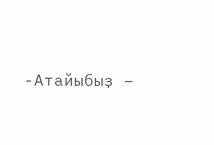-Атайыбыҙ –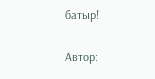батыр!

Автор: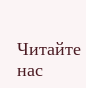Читайте нас